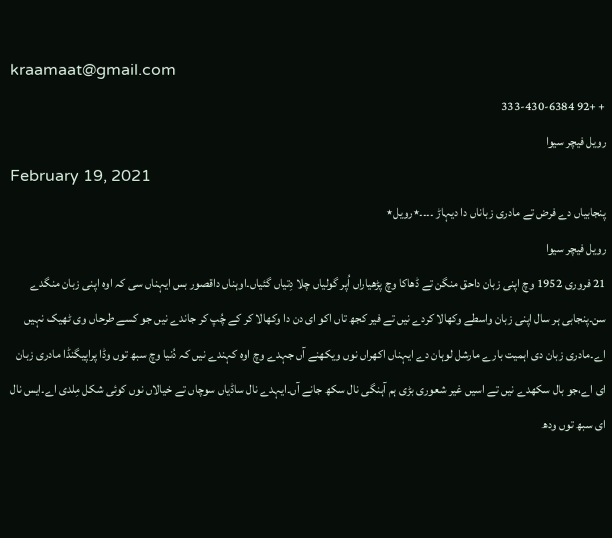kraamaat@gmail.com
+ +92 333-430-6384
رویل فیچر سیوا
February 19, 2021
پنجابیاں دے فرض تے مادری زباناں دا دیہاڑ ۔۔۔۔٭رویل٭
رویل فیچر سیوا
21 فروری 1952 وچ اپنی زبان داحق منگن تے ڈھاکا وچ پڑھیاراں اُپر گولیاں چلا دِتیاں گئیاں۔اوہناں داقصور بس ایہناں سی کہ اوہ اپنی زبان منگدے سن۔پنجابی ہر سال اپنی زبان واسطے وکھالا کردے نیں تے فیر کجھ تاں اکو ای دن دا وکھالا کر کے چُپ کر جاندے نیں جو کسے طرحاں وی ٹھیک نہیں اے۔مادری زبان دی اہمیت بارے مارشل لوہان دے ایہناں اکھراں نوں ویکھنے آں جہدے وچ اوہ کہندے نیں کہ دُنیا وچ سبھ توں وڈا پراپیگنڈا مادری زبان ای اے،جو بال سکھدے نیں تے اسیں غیر شعوری بڑی ہم آہنگی نال سکھ جانے آں۔ایہدے نال ساڈیاں سوچاں تے خیالاں نوں کوئی شکل مِلدی اے۔ایس نال ای سبھ توں ودھ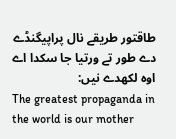طاقتور طریقے نال پراپیگنڈے دے طور تے ورتیا جا سکدا اے اوہ لکھدے نیں:
The greatest propaganda in the world is our mother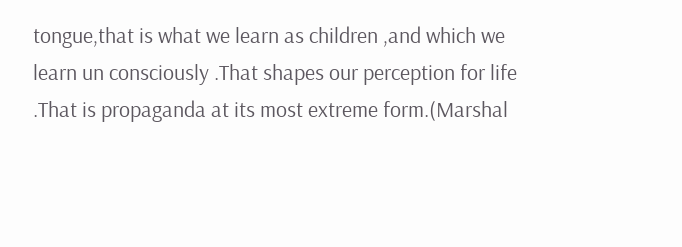tongue,that is what we learn as children ,and which we learn un consciously .That shapes our perception for life .That is propaganda at its most extreme form.(Marshal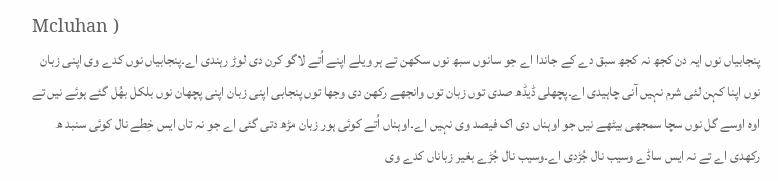Mcluhan )
پنجابیاں نوں ایہ دن کجھ نہ کجھ سبق دے کے جاندا اے جو سانوں سبھ نوں سکھن تے ہر ویلے اپنے اُتے لاگو کرن دی لوڑ رہندی اے۔پنجابیاں نوں کدے وی اپنی زبان نوں اپنا کہن لئی شرم نہیں آنی چاہیدی اے۔پچھلی ڈیڈھ صدی توں زبان توں وانجھے رکھن دی وجھا توں پنجابی اپنی زبان اپنی پچھان نوں بلکل بھُل گئے ہوئے نیں تے اوہ اوسے گل نوں سچا سمجھی بیٹھے نیں جو اوہناں دی اک فیصد وی نہیں اے۔اوہناں اُتے کوئی ہور زبان مڑھ دتی گئی اے جو نہ تاں ایس خِطے نال کوئی سنبد ھ رکھدی اے تے نہ ایس ساڈے وسیب نال جُڑدی اے۔وسیب نال جُڑے بغیر زباناں کدے وی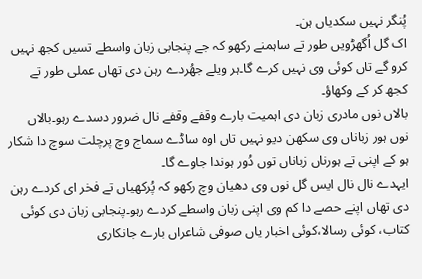پُنگر نہیں سکدیاں ہن۔
اک گل اُگھڑویں طور تے ساہمنے رکھو کہ جے پنجابی زبان واسطے تسیں کجھ نہیں کرو گے تاں کوئی وی نہیں کرے گا۔ہر ویلے جھُردے رہن دی تھاں عملی طور تے کجھ کر کے وکھاؤ۔
بالاں نوں مادری زبان دی اہمیت بارے وقفے وقفے نال ضرور دسدے رہو۔بالاں نوں ہور زباناں وی سکھن دیو نہیں تاں اوہ ساڈے سماج وچ پرچلت سوچ دا شکار ہو کے اپنی تے ہورناں زباناں توں دُور ہوندا جاوے گا۔
ایہدے نال نال ایس گل نوں وی دھیان وچ رکھو کہ پُرکھیاں تے فخر ای کردے رہن دی تھاں اپنے حصے دا کم وی اپنی زبان واسطے کردے رہو۔پنجابی زبان دی کوئی کتاب، کوئی رسالا،کوئی اخبار یاں صوفی شاعراں بارے جانکاری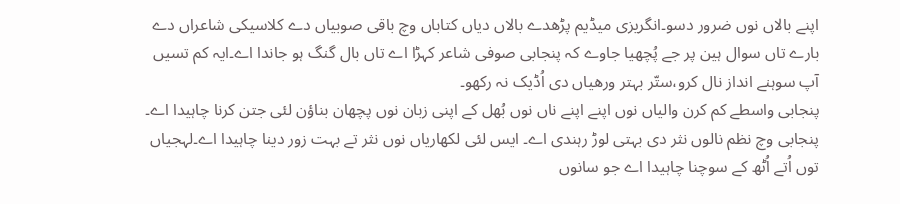اپنے بالاں نوں ضرور دسو۔انگریزی میڈیم پڑھدے بالاں دیاں کتاباں وچ باقی صوبیاں دے کلاسیکی شاعراں دے بارے تاں سوال ہین پر جے پُچھیا جاوے کہ پنجابی صوفی شاعر کہڑا اے تاں بال گنگ ہو جاندا اے۔ایہ کم تسیں آپ سوہنے انداز نال کرو،ستّر بہتر ورھیاں دی اُڈیک نہ رکھو۔
پنجابی واسطے کم کرن والیاں نوں اپنے اپنے ناں نوں بُھل کے اپنی زبان نوں پچھان بناؤن لئی جتن کرنا چاہیدا اے۔
پنجابی وچ نظم نالوں نثر دی بہتی لوڑ رہندی اے۔ ایس لئی لکھاریاں نوں نثر تے بہت زور دینا چاہیدا اے۔لہجیاں توں اُتے اُٹھ کے سوچنا چاہیدا اے جو سانوں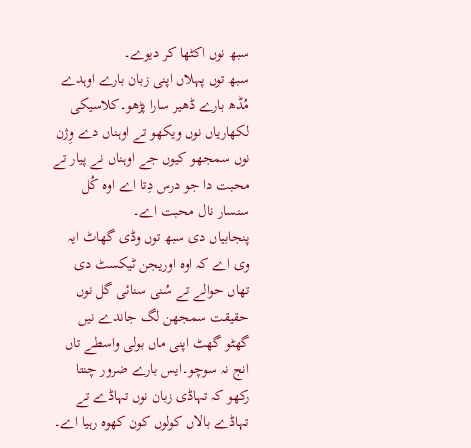سبھ نوں اکٹھا کر دیوے۔
سبھ توں پہلاں اپنی زبان بارے اوہدے مُڈھ بارے ڈھیر سارا پڑھو۔کلاسیکی لکھاریاں نوں ویکھو تے اوہناں دے وِژن نوں سمجھو کیوں جے اوہناں نے پیار تے محبت دا جو درس دِتا اے اوہ کُل سنسار نال محبت اے۔
پنجابیاں دی سبھ توں وڈی گھاٹ ایہ وی اے کہ اوہ اوریجن ٹیکسٹ دی تھاں حوالے تے سُنی سنائی گل نوں حقیقت سمجھن لگ جاندے نیں گھٹو گھٹ اپنی ماں بولی واسطے تاں انج نہ سوچو۔ایس بارے ضرور چنتا رکھو کہ تہاڈی زبان نوں تہاڈے تے تہاڈے بالاں کولوں کون کھوہ رہیا اے۔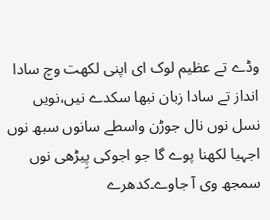وڈے تے عظیم لوک ای اپنی لکھت وچ سادا انداز تے سادا زبان نبھا سکدے نیں،نویں نسل نوں نال جوڑن واسطے سانوں سبھ نوں اجہیا لکھنا پوے گا جو اجوکی پِیڑھی نوں سمجھ وی آ جاوے۔کدھرے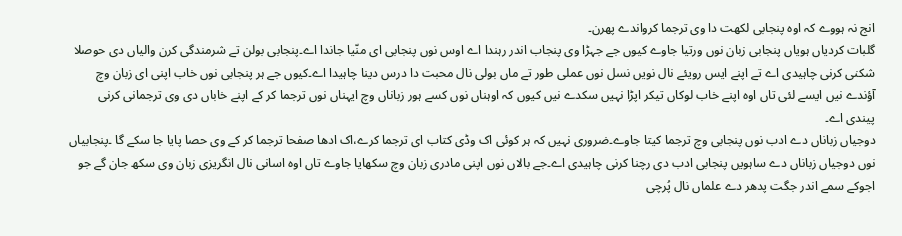انج نہ ہووے کہ اوہ پنجابی لکھت دا وی ترجما کرواندے پھرن۔
گلبات کردیاں ہویاں پنجابی زبان نوں ورتیا جاوے کیوں جے جہڑا وی پنجاب اندر رہندا اے اوس نوں پنجابی ای منّیا جاندا اے۔پنجابی بولن تے شرمندگی کرن والیاں دی حوصلا شکنی کرنی چاہیدی اے تے اپنے ایس رویئے نال نویں نسل نوں عملی طور تے ماں بولی نال محبت دا درس دینا چاہیدا اے۔کیوں جے ہر پنجابی نوں خاب اپنی ای زبان وچ آؤندے نیں ایسے لئی تاں اوہ اپنے خاب لوکاں تیکر اپڑا نہیں سکدے نیں کیوں کہ اوہناں نوں کسے ہور زباناں وچ ایہناں نوں ترجما کر کے اپنے خاباں دی وی ترجمانی کرنی پیندی اے۔
دوجیاں زباناں دے ادب نوں پنجابی وچ ترجما کیتا جاوے۔ضروری نہیں کہ ہر کوئی اک وڈی کتاب ای ترجما کرے،اک ادھا صفحا ترجما کر کے وی حصا پایا جا سکے گا ۔پنجابیاں نوں دوجیاں زباناں دے ساہویں پنجابی ادب دی رچنا کرنی چاہیدی اے۔جے بالاں نوں اپنی مادری زبان وچ سکھایا جاوے تاں اوہ اسانی نال انگریزی زبان وی سکھ جان گے جو اجوکے سمے اندر جگت پدھر دے علماں نال پُرچی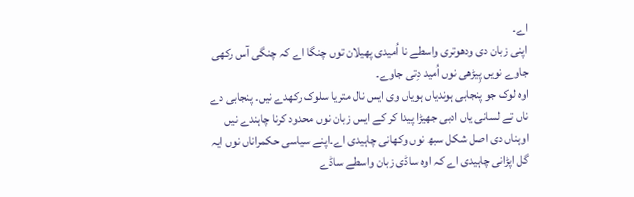اے۔
اپنی زبان دی ودھوتری واسطے نا اُمیدی پھیلان توں چنگا اے کہ چنگی آس رکھی جاوے نویں پِیڑھی نوں اُمید دِتی جاوے۔
اوہ لوک جو پنجابی ہوندیاں ہویاں وی ایس نال متریا سلوک رکھدے نیں۔ پنجابی دے ناں تے لسانی یاں ادبی جھیڑا پیدا کر کے ایس زبان نوں محدود کرنا چاہندے نیں اوہناں دی اصل شکل سبھ نوں وکھانی چاہیدی اے۔اپنے سیاسی حکمراناں نوں ایہ گل اپڑانی چاہیدی اے کہ اوہ ساڈی زبان واسطے ساڈے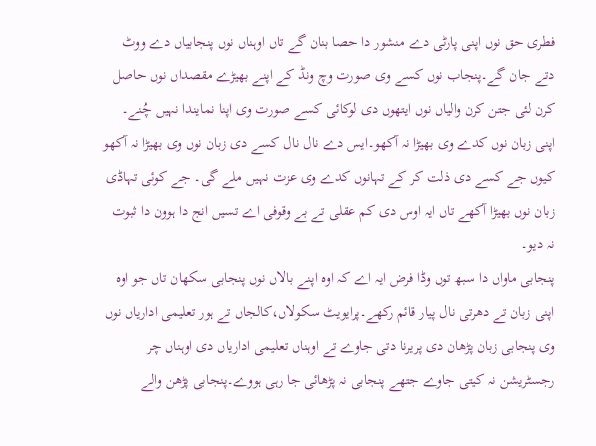فطری حق نوں اپنی پارٹی دے منشور دا حصا بنان گے تاں اوہناں نوں پنجابیاں دے ووٹ دتے جان گے۔پنجاب نوں کسے وی صورت وچ ونڈ کے اپنے بھیڑے مقصداں نوں حاصل کرن لئی جتن کرن والیاں نوں ایتھوں دی لوکائی کسے صورت وی اپنا نمایندا نہیں چُنے۔
اپنی زبان نوں کدے وی بھیڑا نہ آکھو۔ایس دے نال نال کسے دی زبان نوں وی بھیڑا نہ آکھو کیوں جے کسے دی ذلت کر کے تہانوں کدے وی عزت نہیں ملے گی۔ جے کوئی تہاڈی زبان نوں بھیڑا آکھے تاں ایہ اوس دی کم عقلی تے بے وقوفی اے تسیں انج دا ہوون دا ثبوت نہ دیو۔
پنجابی ماواں دا سبھ توں وڈا فرض ایہ اے کہ اوہ اپنے بالاں نوں پنجابی سکھان تاں جو اوہ اپنی زبان تے دھرتی نال پیار قائم رکھے۔پرایویٹ سکولاں،کالجاں تے ہور تعلیمی اداریاں نوں وی پنجابی زبان پڑھان دی پریرنا دتی جاوے تے اوہناں تعلیمی اداریاں دی اوہناں چر رجسٹریشن نہ کیتی جاوے جتھے پنجابی نہ پڑھائی جا رہی ہووے۔پنجابی پڑھن والے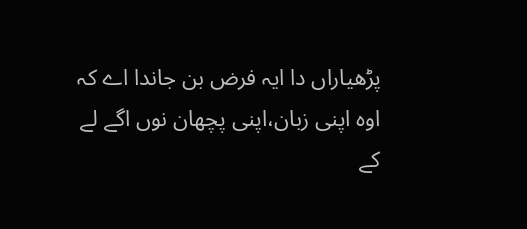پڑھیاراں دا ایہ فرض بن جاندا اے کہ اوہ اپنی زبان،اپنی پچھان نوں اگے لے کے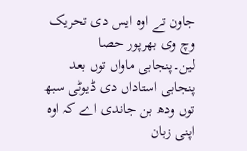جاون تے اوہ ایس دی تحریک وچ وی بھرپور حصا لین۔پنجابی ماواں توں بعد پنجابی استاداں دی ڈیوٹی سبھ توں ودھ بن جاندی اے کہ اوہ اپنی زبان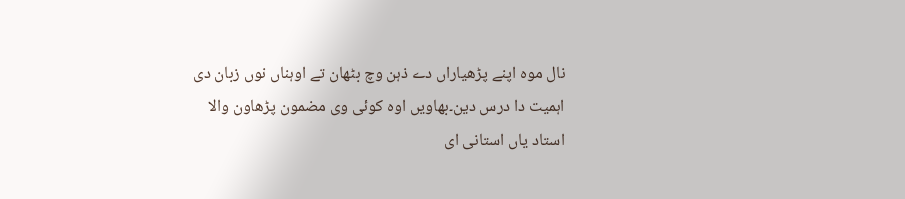نال موہ اپنے پڑھیاراں دے ذہن وچ بٹھان تے اوہناں نوں زبان دی اہمیت دا درس دین۔بھاویں اوہ کوئی وی مضمون پڑھاون والا استاد یاں استانی ای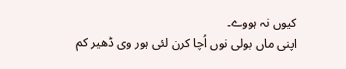کیوں نہ ہووے۔
اپنی ماں بولی نوں اُچا کرن لئی ہور وی ڈھیر کم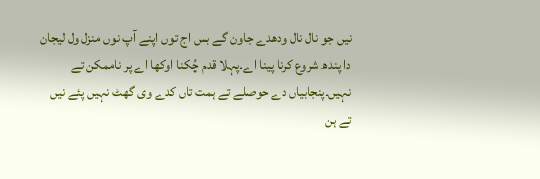نیں جو نال نال ودھدے جاون گے بس اج توں اپنے آپ نوں منزل ول لیجان دا پندھ شروع کرنا پینا اے۔پہلا قدم چُکنا اوکھا اے پر ناممکن تے نہیں۔پنجابیاں دے حوصلے تے ہمت تاں کدے وی گھٹ نہیں پئے نیں تے ہن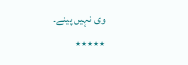وی نہیں پینے۔
٭٭٭٭٭